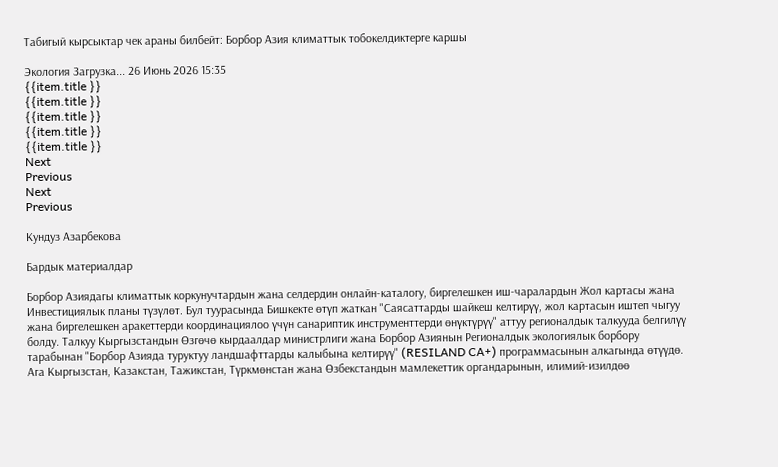Табигый кырсыктар чек араны билбейт: Борбор Азия климаттык тобокелдиктерге каршы

Экология Загрузка... 26 Июнь 2026 15:35
{{item.title }}
{{item.title }}
{{item.title }}
{{item.title }}
{{item.title }}
Next
Previous
Next
Previous

Кундуз Азарбекова

Бардык материалдар

Борбор Азиядагы климаттык коркунучтардын жана селдердин онлайн-каталогу, биргелешкен иш-чаралардын Жол картасы жана Инвестициялык планы түзүлөт. Бул туурасында Бишкекте өтүп жаткан "Саясаттарды шайкеш келтирүү, жол картасын иштеп чыгуу жана биргелешкен аракеттерди координациялоо үчүн санариптик инструменттерди өнүктүрүү" аттуу регионалдык талкууда белгилүү болду. Талкуу Кыргызстандын Өзгөчө кырдаалдар министрлиги жана Борбор Азиянын Регионалдык экологиялык борбору тарабынан "Борбор Азияда туруктуу ландшафттарды калыбына келтирүү" (RESILAND CA+) программасынын алкагында өтүүдө. Ага Кыргызстан, Казакстан, Тажикстан, Түркмөнстан жана Өзбекстандын мамлекеттик органдарынын, илимий-изилдөө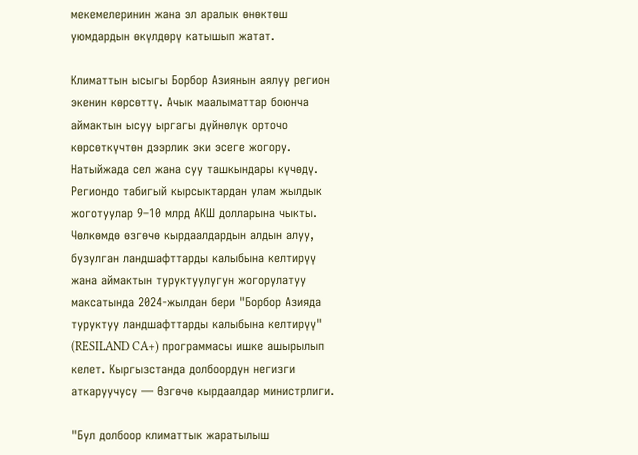мекемелеринин жана эл аралык өнөктөш уюмдардын өкүлдөрү катышып жатат.

Климаттын ысыгы Борбор Азиянын аялуу регион экенин көрсөттү. Ачык маалыматтар боюнча аймактын ысуу ыргагы дүйнөлүк орточо көрсөткүчтөн дээрлик эки эсеге жогору. Натыйжада сел жана суу ташкындары күчөдү. Региондо табигый кырсыктардан улам жылдык жоготуулар 9–10 млрд АКШ долларына чыкты. Чөлкөмдө өзгөчө кырдаалдардын алдын алуу, бузулган ландшафттарды калыбына келтирүү жана аймактын туруктуулугун жогорулатуу максатында 2024-жылдан бери "Борбор Азияда туруктуу ландшафттарды калыбына келтирүү" (RESILAND CA+) программасы ишке ашырылып келет. Кыргызстанда долбоордун негизги аткаруучусу — Өзгөчө кырдаалдар министрлиги.

"Бул долбоор климаттык жаратылыш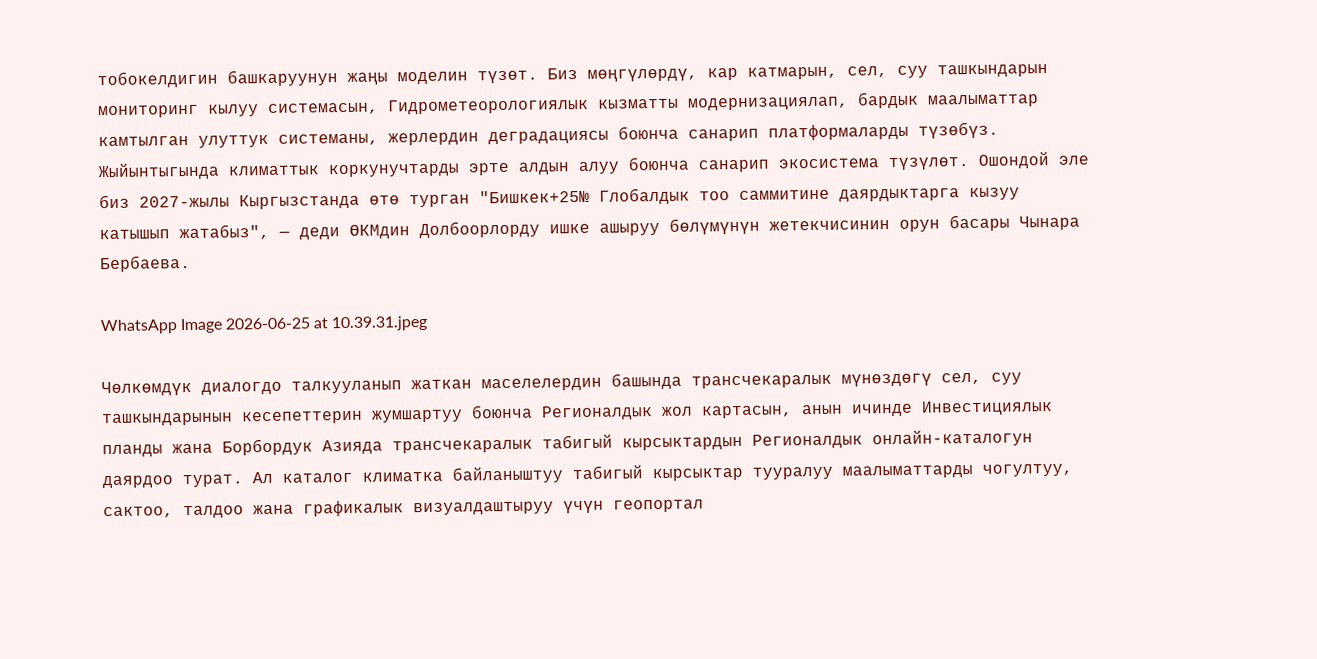тобокелдигин башкаруунун жаңы моделин түзөт. Биз мөңгүлөрдү, кар катмарын, сел, суу ташкындарын мониторинг кылуу системасын, Гидрометеорологиялык кызматты модернизациялап, бардык маалыматтар камтылган улуттук системаны, жерлердин деградациясы боюнча санарип платформаларды түзөбүз. Жыйынтыгында климаттык коркунучтарды эрте алдын алуу боюнча санарип экосистема түзүлөт. Ошондой эле биз 2027-жылы Кыргызстанда өтө турган "Бишкек+25№ Глобалдык тоо саммитине даярдыктарга кызуу катышып жатабыз", — деди ӨКМдин Долбоорлорду ишке ашыруу бөлүмүнүн жетекчисинин орун басары Чынара Бербаева.

WhatsApp Image 2026-06-25 at 10.39.31.jpeg

Чөлкөмдүк диалогдо талкууланып жаткан маселелердин башында трансчекаралык мүнөздөгү сел, суу ташкындарынын кесепеттерин жумшартуу боюнча Регионалдык жол картасын, анын ичинде Инвестициялык планды жана Борбордук Азияда трансчекаралык табигый кырсыктардын Регионалдык онлайн-каталогун даярдоо турат. Ал каталог климатка байланыштуу табигый кырсыктар тууралуу маалыматтарды чогултуу, сактоо, талдоо жана графикалык визуалдаштыруу үчүн геопортал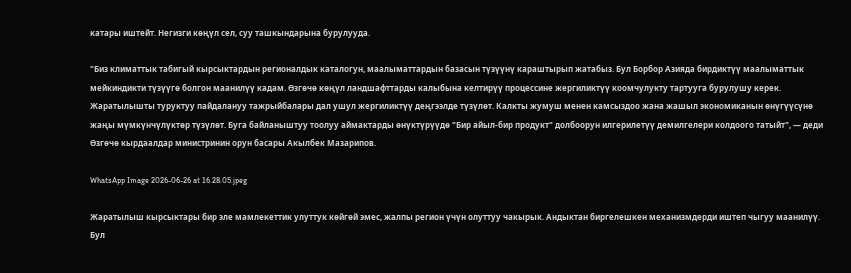катары иштейт. Негизги көңүл сел, суу ташкындарына бурулууда.

"Биз климаттык табигый кырсыктардын регионалдык каталогун, маалыматтардын базасын түзүүнү караштырып жатабыз. Бул Борбор Азияда бирдиктүү маалыматтык мейкиндикти түзүүгө болгон маанилүү кадам. Өзгөчө көңүл ландшафттарды калыбына келтирүү процессине жергиликтүү коомчулукту тартууга бурулушу керек. Жаратылышты туруктуу пайдалануу тажрыйбалары дал ушул жергиликтүү деңгээлде түзүлөт. Калкты жумуш менен камсыздоо жана жашыл экономиканын өнүгүүсүнө жаңы мүмкүнчүлүктөр түзүлөт. Буга байланыштуу тоолуу аймактарды өнүктүрүүдө "Бир айыл-бир продукт" долбоорун илгерилетүү демилгелери колдоого татыйт", — деди Өзгөчө кырдаалдар министринин орун басары Акылбек Мазарипов.

WhatsApp Image 2026-06-26 at 16.28.05.jpeg

Жаратылыш кырсыктары бир эле мамлекеттик улуттук көйгөй эмес, жалпы регион үчүн олуттуу чакырык. Андыктан биргелешкен механизмдерди иштеп чыгуу маанилүү. Бул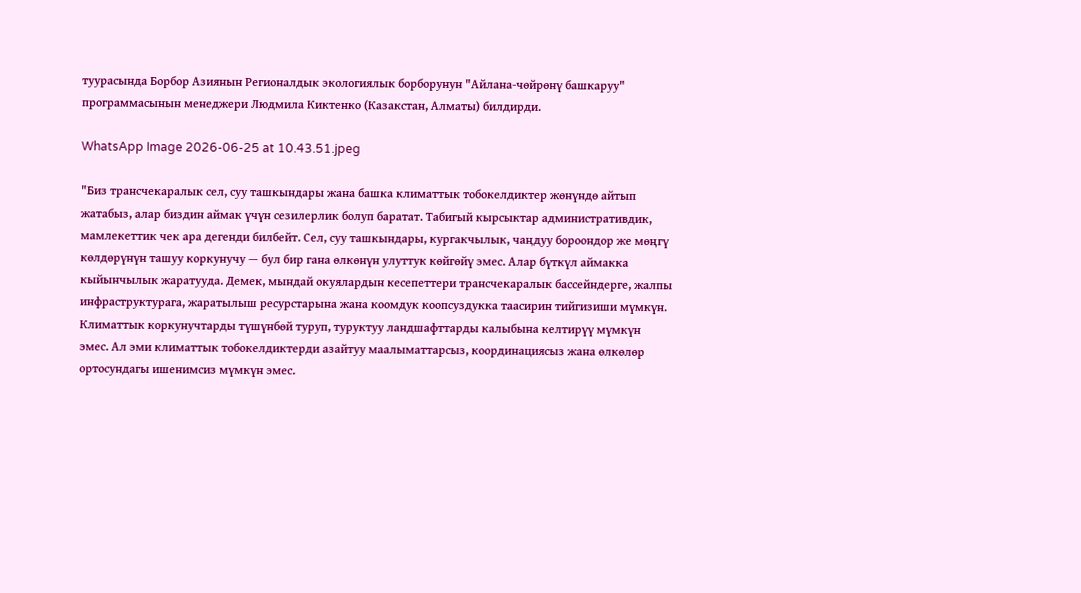туурасында Борбор Азиянын Регионалдык экологиялык борборунун "Айлана-чөйрөнү башкаруу" программасынын менеджери Людмила Киктенко (Казакстан, Алматы) билдирди.

WhatsApp Image 2026-06-25 at 10.43.51.jpeg

"Биз трансчекаралык сел, суу ташкындары жана башка климаттык тобокелдиктер жөнүндө айтып жатабыз, алар биздин аймак үчүн сезилерлик болуп баратат. Табигый кырсыктар административдик, мамлекеттик чек ара дегенди билбейт. Сел, суу ташкындары, кургакчылык, чаңдуу бороондор же мөңгү көлдөрүнүн ташуу коркунучу — бул бир гана өлкөнүн улуттук көйгөйү эмес. Алар бүткүл аймакка кыйынчылык жаратууда. Демек, мындай окуялардын кесепеттери трансчекаралык бассейндерге, жалпы инфраструктурага, жаратылыш ресурстарына жана коомдук коопсуздукка таасирин тийгизиши мүмкүн.
Климаттык коркунучтарды түшүнбөй туруп, туруктуу ландшафттарды калыбына келтирүү мүмкүн эмес. Ал эми климаттык тобокелдиктерди азайтуу маалыматтарсыз, координациясыз жана өлкөлөр ортосундагы ишенимсиз мүмкүн эмес.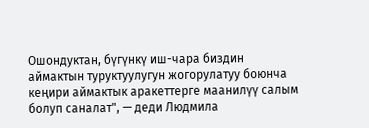Ошондуктан, бүгүнкү иш-чара биздин аймактын туруктуулугун жогорулатуу боюнча кеңири аймактык аракеттерге маанилүү салым болуп саналат", — деди Людмила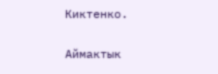Киктенко.

Аймактык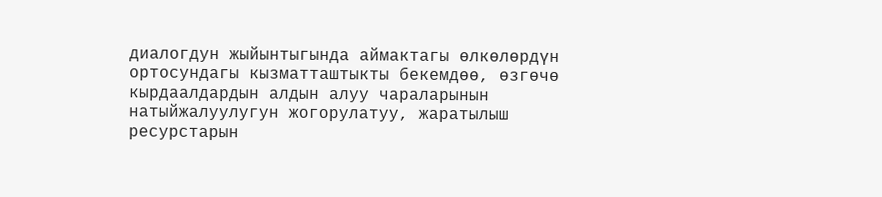диалогдун жыйынтыгында аймактагы өлкөлөрдүн ортосундагы кызматташтыкты бекемдөө, өзгөчө кырдаалдардын алдын алуу чараларынын натыйжалуулугун жогорулатуу, жаратылыш ресурстарын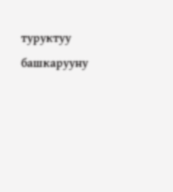туруктуу башкарууну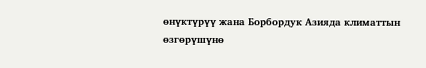өнүктүрүү жана Борбордук Азияда климаттын өзгөрүшүнө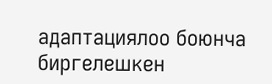адаптациялоо боюнча биргелешкен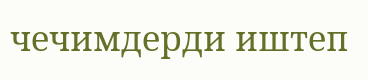чечимдерди иштеп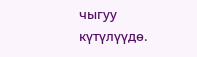чыгуу күтүлүүдө.